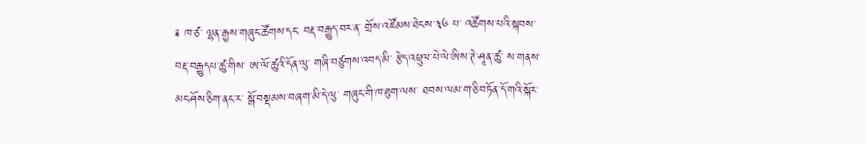༉ ཁ་ཙ་ ལྷན་རྒྱས་གཞུང་ཚོགས་དང་ བརྡ་བརྒྱུད་བར་ན་ གྲོས་འཛོམས་ཐེངས་༣༦ པ་ འཚོགས་པའི་སྐབས་ བརྡ་བརྒྱུདཔ་ཚུ་གིས་ ཨ་ལོ་ཚུའི་དོན་ལུ་ གཞི་བཙུགས་འབད་མི་ རྩེད་འཕྲུལ་པེ་ལེ་ཨིས་ཊེ་ཤཱན་ཚུ་ ས་གནས་མང་ཤོས་ཅིག་ནང་ར་ སྒོ་བསྡམས་བཞག་མི་དེ་ལུ་ གཞུང་གི་ཁ་ཐུག་ལས་ ཐབས་ལམ་ག་ཅི་བཏོན་དོ་གའི་སྐོར་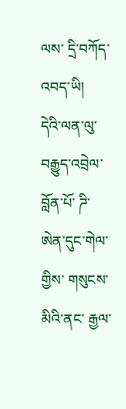ལས་ དྲི་བཀོད་འབད་ཡི།
དེའི་ལན་ལུ་ བརྒྱུད་འབྲེལ་བློན་པོ་ ཌི་ཨེན་དུང་གེལ་གྱིས་ གསུངས་མིའི་ནང་ རྒྱལ་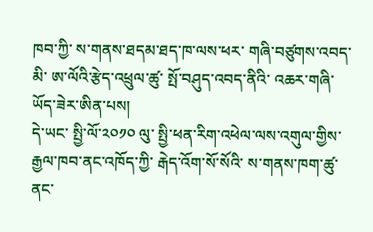ཁབ་ཀྱི་ ས་གནས་ཐདམ་ཐད་ཁ་ལས་ཕར་ གཞི་བཙུགས་འབད་མི་ ཨ་ལོའི་རྩེད་འཕྲུལ་ཚུ་ སྤོ་བཤུད་འབད་ནིའི་ འཆར་གཞི་ཡོད་ཟེར་ཨིན་པས།
དེ་ཡང་ སྤྱི་ལོ་༢༠༡༠ ལུ་ སྤྱི་ཕན་རིག་འཕེལ་ལས་འགུལ་གྱིས་ རྒྱལ་ཁབ་ནང་འཁོད་ཀྱི་ རྒེད་འོག་སོ་སོའི་ ས་གནས་ཁག་ཚུ་ནང་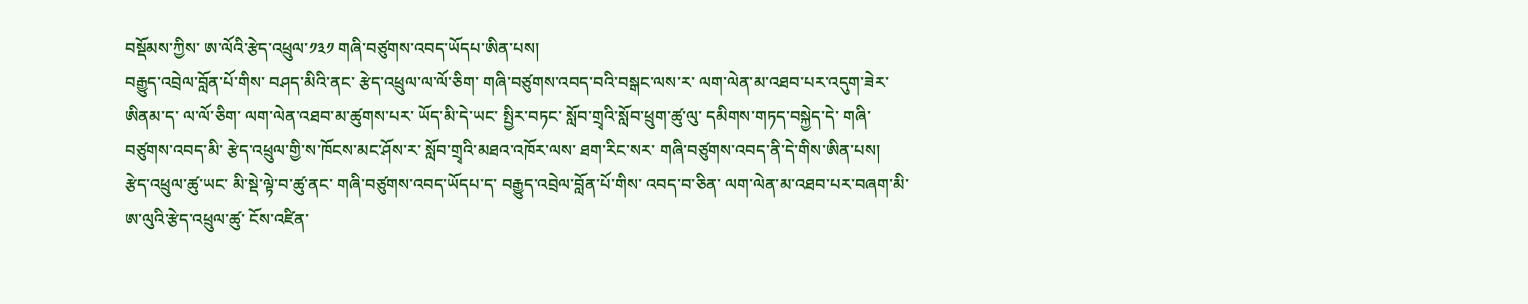བསྡོམས་ཀྱིས་ ཨ་ལོའི་རྩེད་འཕྲུལ་༡༣༡ གཞི་བཙུགས་འབད་ཡོདཔ་ཨིན་པས།
བརྒྱུད་འབྲེལ་བློན་པོ་གིས་ བཤད་མིའི་ནང་ རྩེད་འཕྲུལ་ལ་ལོ་ཅིག་ གཞི་བཙུགས་འབད་བའི་བསྒང་ལས་ར་ ལག་ལེན་མ་འཐབ་པར་འདུག་ཟེར་ཨིནམ་ད་ ལ་ལོ་ཅིག་ ལག་ལེན་འཐབ་མ་ཚུགས་པར་ ཡོད་མི་དེ་ཡང་ སྤྱིར་བཏང་ སློབ་གྲྭའི་སློབ་ཕྲུག་ཚུ་ལུ་ དམིགས་གཏད་བསྐྱེད་དེ་ གཞི་བཙུགས་འབད་མི་ རྩེད་འཕྲུལ་གྱི་ས་ཁོངས་མང་ཤོས་ར་ སློབ་གྲྭའི་མཐའ་འཁོར་ལས་ ཐག་རིང་སར་ གཞི་བཙུགས་འབད་ནི་དེ་གིས་ཨིན་པས།
རྩེད་འཕྲུལ་ཚུ་ཡང་ མི་སྡེ་ལྟེ་བ་ཚུ་ནང་ གཞི་བཙུགས་འབད་ཡོདཔ་ད་ བརྒྱུད་འབྲེལ་བློན་པོ་གིས་ འབད་བ་ཅིན་ ལག་ལེན་མ་འཐབ་པར་བཞག་མི་ ཨ་ལུའི་རྩེད་འཕྲུལ་ཚུ་ ངོས་འཛིན་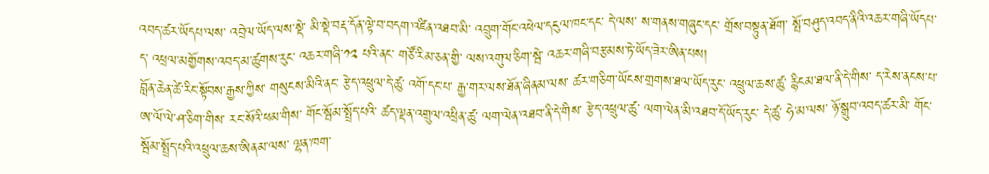འབད་ཚར་ཡོདཔ་ལས་ འབྲེལ་ཡོད་ལས་སྡེ་ མི་སྡེ་བརྡ་དོན་ལྟེ་བ་བདག་འཛིན་འཐབ་མི་ འབྲུག་གོང་འཕེལ་དངུལ་ཁང་དང་ དེ་ལས་ ས་གནས་གཞུང་དང་ གྲོས་བསྟུན་ཐོག་ སྤོ་བཤུད་འབད་ནིའི་འཆར་གཞི་ཡོདཔ་ད་ འཕྲལ་མགྱོགས་འབད་མ་ཚུགས་རུང་ འཆར་གཞི་༡༢ པའི་ནང་ གཙོ་རིམ་ཅན་གྱི་ ལས་འགུལ་ཅིག་སྦེ་ འཆར་གཞི་བརྩམས་ཏེ་ཡོད་ཟེར་ཨིན་པས།
བློན་ཆེན་ཚེ་རིང་སྟོབས་རྒྱས་ཀྱིས་ གསུངས་མིའི་ནང་ རྩེད་འཕྲུལ་དེ་ཚུ་ འགོ་དང་པ་ རྒྱ་གར་ལས་ཐོན་ཞིནམ་ལས་ ཚར་གཅིག་ཡོངས་གྲགས་ཐལ་ཡོད་རུང་ འཕྲུལ་ཆས་ཚུ་ རྙིངམ་ཐལ་ནི་དེ་གིས་ ད་རེས་ནངས་པ་ ཨ་ལོ་ལེ་ཤ་ཅིག་གིས་ རང་སོའི་ཕམ་གིས་ གོང་སྦོམ་སྤྲོད་པའི་ ཚད་ལྡན་འགྲུལ་འཕྲིན་ཚུ་ ལག་ལེན་འཐབ་ནི་དེ་གིས་ རྩེད་འཕྲུལ་ཚུ་ ལག་ལེན་མི་འཐབ་དོ་ཡོད་རུང་ དེ་ཚུ་ ཧེ་མ་ལས་ ཉོ་སྒྲུབ་འབད་ཚར་མི་ གོང་སྦོམ་སྤྲོད་པའི་འཕྲུལ་ཆས་ཨིནམ་ལས་ ལྷན་ཁག་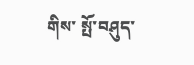གིས་ སྤོ་བཤུད་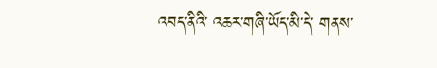འབད་ནིའི་ འཆར་གཞི་ཡོད་མི་དེ་ གནས་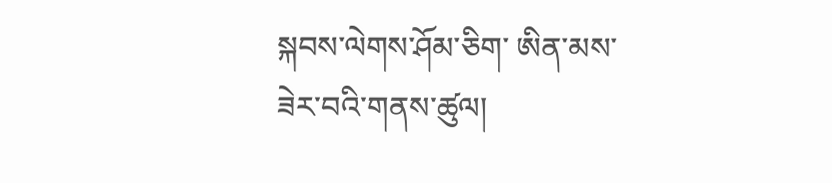སྐབས་ལེགས་ཤོམ་ཅིག་ ཨིན་མས་ཟེར་བའི་གནས་ཚུལ།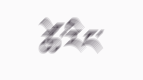ཚེ་རིང་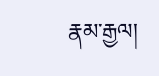རྣམ་རྒྱལ།